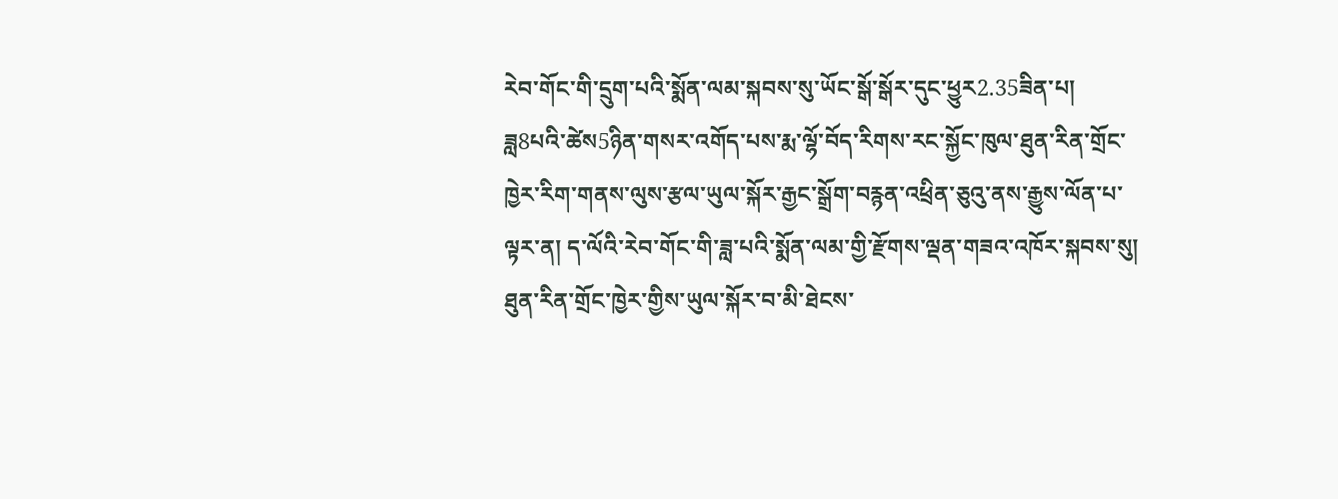རེབ་གོང་གི་དྲུག་པའི་སྨོན་ལམ་སྐབས་སུ་ཡོང་སྒོ་སྒོར་དུང་ཕྱུར2.35ཟིན་པ།
ཟླ8པའི་ཚེས5ཉིན་གསར་འགོད་པས་རྨ་ལྷོ་བོད་རིགས་རང་སྐྱོང་ཁུལ་ཐུན་རིན་གྲོང་ཁྱེར་རིག་གནས་ལུས་རྩལ་ཡུལ་སྐོར་རྒྱང་སྒྲོག་བརྙན་འཕྲིན་ཅུའུ་ནས་རྒྱུས་ལོན་པ་ལྟར་ན། ད་ལོའི་རེབ་གོང་གི་ཟླ་པའི་སྨོན་ལམ་གྱི་རྫོགས་ལྡན་གཟའ་འཁོར་སྐབས་སུ། ཐུན་རིན་གྲོང་ཁྱེར་གྱིས་ཡུལ་སྐོར་བ་མི་ཐེངས་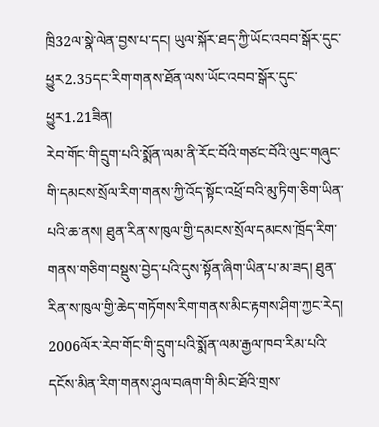ཁྲི32ལ་སྣེ་ལེན་བྱས་པ་དང། ཡུལ་སྐོར་ཐད་ཀྱི་ཡོང་འབབ་སྒོར་དུང་ཕྱུར2.35དང་རིག་གནས་ཐོན་ལས་ཡོང་འབབ་སྒོར་དུང་ཕྱུར1.21ཟིན།
རེབ་གོང་གི་དྲུག་པའི་སྨོན་ལམ་ནི་རོང་བོའི་གཙང་བོའི་ལུང་གཞུང་གི་དམངས་སྲོལ་རིག་གནས་ཀྱི་འོད་སྟོང་འཕྲོ་བའི་མུ་ཏིག་ཅིག་ཡིན་པའི་ཆ་ནས། ཐུན་རིན་ས་ཁུལ་གྱི་དམངས་སྲོལ་དམངས་ཁྲོད་རིག་གནས་གཅིག་བསྡུས་བྱེད་པའི་དུས་སྟོན་ཞིག་ཡིན་པ་མ་ཟད། ཐུན་རིན་ས་ཁུལ་གྱི་ཆེད་གཏོགས་རིག་གནས་མིང་རྟགས་ཤིག་ཀྱང་རེད། 2006ལོར་རེབ་གོང་གི་དྲུག་པའི་སྨོན་ལམ་རྒྱལ་ཁབ་རིམ་པའི་དངོས་མིན་རིག་གནས་ཤུལ་བཞག་གི་མིང་ཐོའི་གྲས་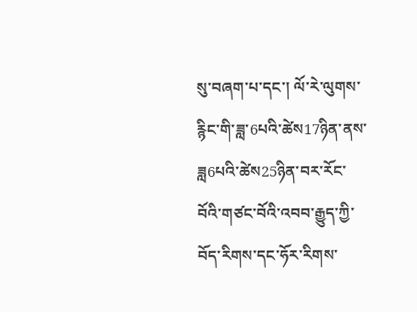སུ་བཞག་པ་དང་། ལོ་རེ་ལུགས་རྙིང་གི་ཟླ་6པའི་ཚེས17ཉིན་ནས་ཟླ6པའི་ཚེས25ཉིན་བར་རོང་བོའི་གཙང་བོའི་འབབ་རྒྱུད་ཀྱི་བོད་རིགས་དང་ཧོར་རིགས་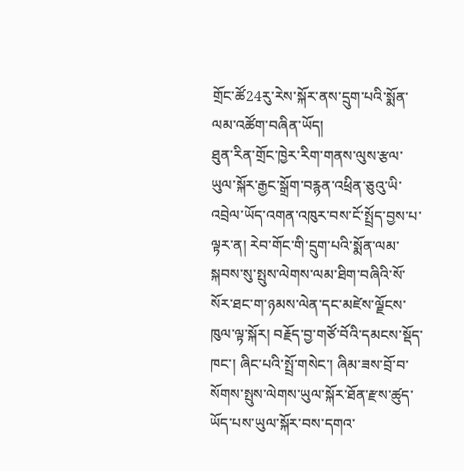གྲོང་ཚོ24རུ་རེས་སྐོར་ནས་དྲུག་པའི་སྨོན་ལམ་འཚོག་བཞིན་ཡོད།
ཐུན་རིན་གྲོང་ཁྱེར་རིག་གནས་ལུས་རྩལ་ཡུལ་སྐོར་རྒྱང་སྒྲོག་བརྙན་འཕྲིན་ཅུའུ་ཡི་འབྲེལ་ཡོད་འགན་འཁུར་བས་ངོ་སྤྲོད་བྱས་པ་ལྟར་ན། རེབ་གོང་གི་དྲུག་པའི་སྨོན་ལམ་སྐབས་སུ་སྤུས་ལེགས་ལམ་ཐིག་བཞིའི་སོ་སོར་ཐང་ག་ཉམས་ལེན་དང་མཛེས་ལྗོངས་ཁུལ་ལྟ་སྐོར། བརྗོད་བྱ་གཙོ་བོའི་དམངས་སྡོད་ཁང་། ཞིང་པའི་སྤྲོ་གསེང་། ཞིམ་ཟས་བྲོ་བ་སོགས་སྤུས་ལེགས་ཡུལ་སྐོར་ཐོན་རྫས་ཚུད་ཡོད་པས་ཡུལ་སྐོར་བས་དགའ་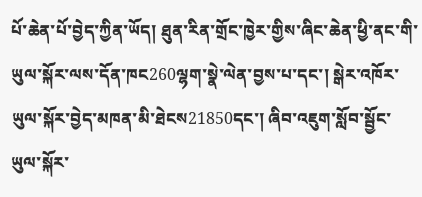པོ་ཆེན་པོ་བྱེད་ཀྱིན་ཡོད། ཐུན་རིན་གྲོང་ཁྱེར་གྱིས་ཞིང་ཆེན་ཕྱི་ནང་གི་ཡུལ་སྐོར་ལས་དོན་ཁང260ལྷག་སྣེ་ལེན་བྱས་པ་དང་། སྒེར་འཁོར་ཡུལ་སྐོར་བྱེད་མཁན་མི་ཐེངས21850དང་། ཞིབ་འཇུག་སློབ་སྦྱོང་ཡུལ་སྐོར་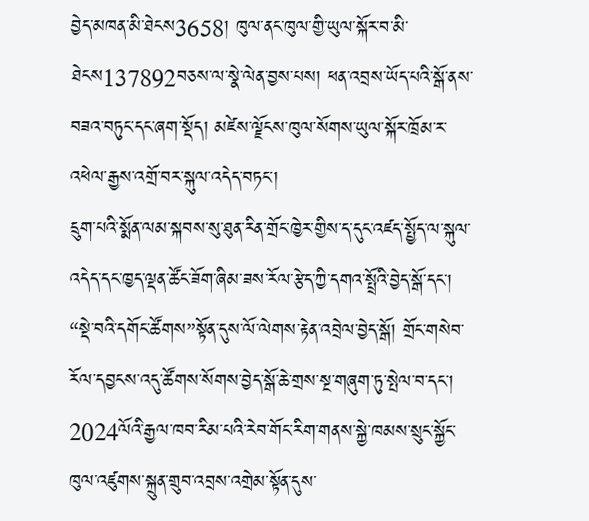བྱེད་མཁན་མི་ཐེངས3658། ཁུལ་ནང་ཁུལ་གྱི་ཡུལ་སྐོར་བ་མི་ཐེངས137892བཅས་ལ་སྣེ་ལེན་བྱས་པས། ཕན་འབྲས་ཡོད་པའི་སྒོ་ནས་བཟའ་བཏུང་དང་ཞག་སྡོད། མཛེས་ལྗོངས་ཁུལ་སོགས་ཡུལ་སྐོར་ཁྲོམ་ར་འཕེལ་རྒྱས་འགྲོ་བར་སྐུལ་འདེད་བཏང་།
དྲུག་པའི་སྨོན་ལམ་སྐབས་སུ་ཐུན་རིན་གྲོང་ཁྱེར་གྱིས་ད་དུང་འཛད་སྤྱོད་ལ་སྐུལ་འདེད་དང་ཁྱད་ལྡན་ཚོང་ཟོག་ཞིམ་ཟས་རོལ་རྩེད་ཀྱི་དགའ་སྤྲོའི་བྱེད་སྒོ་དང་། “སྡེ་བའི་དགོང་ཚོགས”སྟོན་དུས་ལོ་ལེགས་རྟེན་འབྲེལ་བྱེད་སྒོ། གྲོང་གསེབ་རོལ་དབྱངས་འདུ་ཚོགས་སོགས་བྱེད་སྒོ་ཆེ་གྲས་སྔ་གཞུག་ཏུ་སྤེལ་བ་དང་། 2024ལོའི་རྒྱལ་ཁབ་རིམ་པའི་རེབ་གོང་རིག་གནས་སྐྱེ་ཁམས་སྲུང་སྐྱོང་ཁུལ་འཛུགས་སྐྲུན་གྲུབ་འབྲས་འགྲེམ་སྟོན་དུས་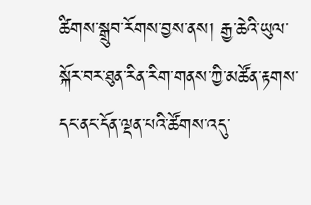ཚིགས་སྒྲུབ་རོགས་བྱས་ནས། རྒྱ་ཆེའི་ཡུལ་སྐོར་བར་ཐུན་རིན་རིག་གནས་ཀྱི་མཚོན་རྟགས་དང་ནང་དོན་ལྡན་པའི་ཚོགས་འདུ་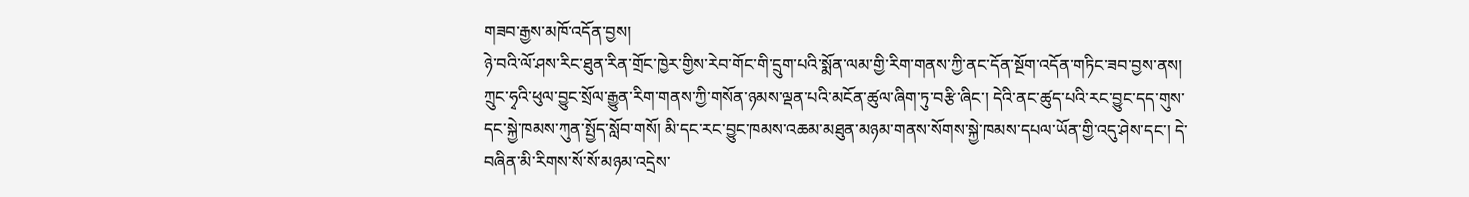གཟབ་རྒྱས་མཁོ་འདོན་བྱས།
ཉེ་བའི་ལོ་ཤས་རིང་ཐུན་རིན་གྲོང་ཁྱེར་གྱིས་རེབ་གོང་གི་དྲུག་པའི་སྨོན་ལམ་གྱི་རིག་གནས་ཀྱི་ནང་དོན་སྔོག་འདོན་གཏིང་ཟབ་བྱས་ནས། ཀྲུང་ཧྭའི་ཕུལ་བྱུང་སྲོལ་རྒྱུན་རིག་གནས་ཀྱི་གསོན་ཉམས་ལྡན་པའི་མངོན་ཚུལ་ཞིག་ཏུ་བརྩི་ཞིང་། དེའི་ནང་ཚུད་པའི་རང་བྱུང་དད་གུས་དང་སྐྱེ་ཁམས་ཀུན་སྤྱོད་སློབ་གསོ། མི་དང་རང་བྱུང་ཁམས་འཆམ་མཐུན་མཉམ་གནས་སོགས་སྐྱེ་ཁམས་དཔལ་ཡོན་གྱི་འདུ་ཤེས་དང་། དེ་བཞིན་མི་རིགས་སོ་སོ་མཉམ་འདྲེས་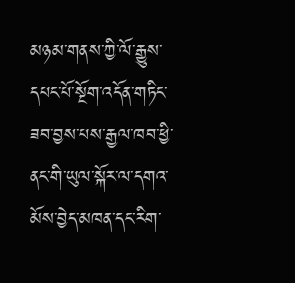མཉམ་གནས་ཀྱི་ལོ་རྒྱུས་དཔང་པོ་སྔོག་འདོན་གཏིང་ཟབ་བྱས་པས་རྒྱལ་ཁབ་ཕྱི་ནང་གི་ཡུལ་སྐོར་ལ་དགའ་མོས་བྱེད་མཁན་དང་རིག་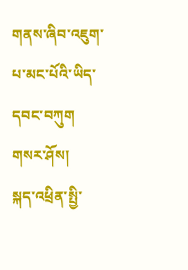གནས་ཞིབ་འཇུག་པ་མང་པོའི་ཡིད་དབང་བཀུག
གསར་ཤོས།
སྐད་འཕྲིན་སྤྱི་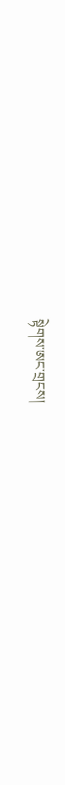སྟེགས་ཨང་གྲངས།